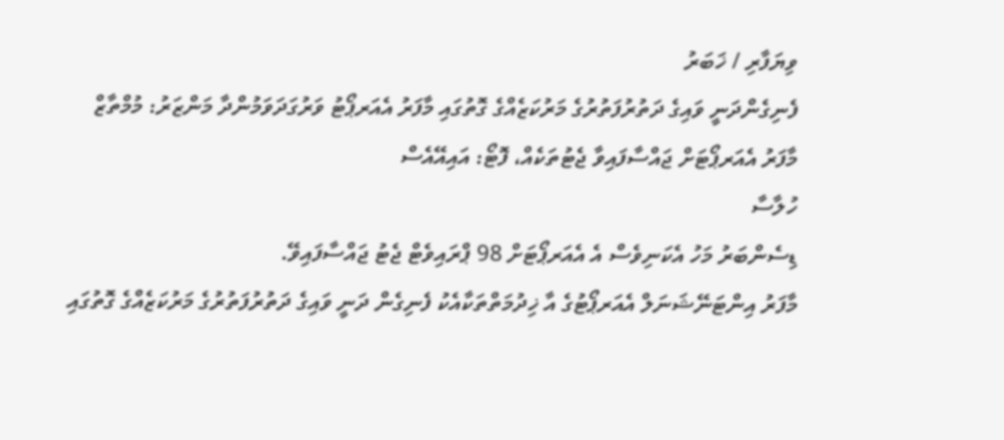ވިޔަފާރި / ޚަބަރު
ފެނިގެންދަނީ ވައިގެ ދަތުރުފަތުރުގެ މަރުކަޒެއްގެ ގޮތުގައި މާފަރު އެއަރޕޯޓު ވަރުގަދަވަމުންދާ މަންޒަރު: މުމްތާޒް
މާފަރު އެއަރޕޯޓަށް ޖައްސާފައިވާ ޖެޓުތަކެއް، ފޮޓޯ: އައިއޭއެސް
ހުލާސާ
ޑިސެންބަރު މަހު އެކަނިވެސް އެ އެއަރޕޯޓަށް 98 ޕްރައިވެޓް ޖެޓު ޖައްސާފައިވޭ.
މާފަރު އިންޓަނޭޝަނަލް އެއަރޕޯޓުގެ އާ ޚިދުމަތްތަކާއެކު ފެނިގެން ދަނީ ވައިގެ ދަތުރުފަތުރުގެ މަރުކަޒެއްގެ ގޮތުގައި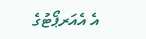އެ އެއަރޕޯޓުގެ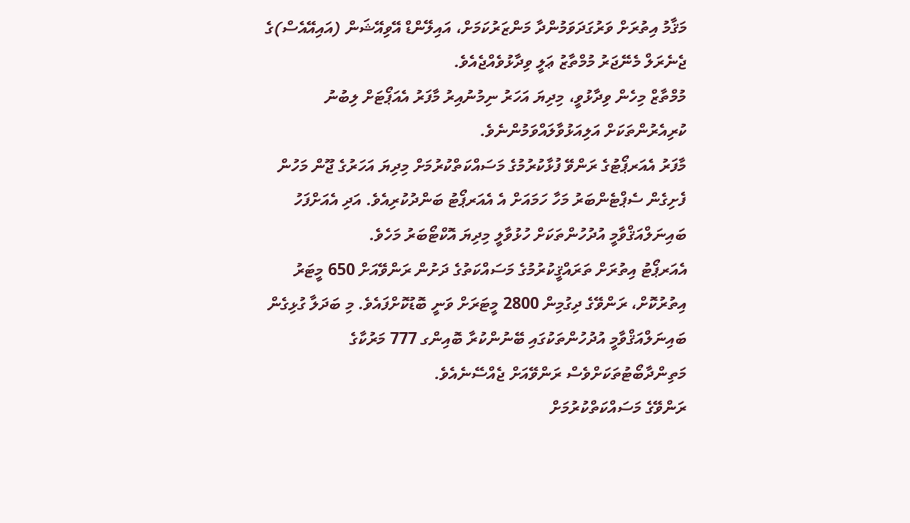މަޤާމު އިތުރަށް ވަރުގަދަވަމުންދާ މަންޒަރުކަމަށް، އައިލޭންޑް އޭވިއޭޝަން (އައިއޭއެސް)ގެ ޖެނެރަލް މެނޭޖަރު މުމްތާޒު ޢަލީ ވިދާޅުވެއްޖެއެވެ.
މުމްތާޒް މިހެން ވިދާޅުވީ، މިދިޔަ އަހަރު ނިމުނުއިރު މާފަރު އެއަޕޯޓަށް ލިބުނު ކުރިއެރުންތަކަށް އަލިއަޅުވާލައްވަމުންނެވެ.
މާފަރު އެއަރޕޯޓުގެ ރަންވޭ ފުޅާކުރުމުގެ މަސައްކަތްކުރުމަށް މިދިޔަ އަހަރުގެ ޖޫން މަހުން ފެށިގެން ސެޕްޓެންބަރު މަހާ ހަމައަށް އެ އެއަރޕޯޓު ބަންދުކުރިއެވެ. އަދި އެއަށްފަހު ބައިނަލްއަޤްވާމީ އުދުހުންތަކަށް ހުޅުވާލީ މިދިޔަ އޮކްޓޯބަރު މަހެވެ.
އެއަރޕޯޓު އިތުރަށް ތަރައްޤީކުރުމުގެ މަސައްކަތުގެ ދަށުން ރަންވޭއަށް 650 މީޓަރު އިތުރުކޮށް، ރަންވޭގެ ދިގުމިން 2800 މީޓަރަށް ވަނީ ބޮޑުކޮށްފައެވެ. މި ބަދަލާ ގުޅިގެން ބައިނަލްއަޤްވާމީ އުދުހުންތަކުގައި ބޭނުންކުރާ ބޮއިންގ 777 މަރުކާގެ މަތިންދާބޯޓުތަކަށްވެސް ރަންވޭއަށް ޖެއްސޭނެއެވެ.
ރަންވޭގެ މަސައްކަތްކުރުމަށް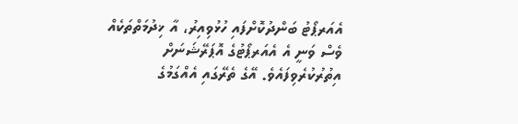އެއަރޕޯޓު ބަންދުކޮށްފައި ހުޅުވިއިރު، އާ ޚިދުމަތްތަކެއް ވެސް ވަނީ އެ އެއަރޕޯޓުގެ އޮޕަރޭޝަނަށް އިތުރުކުރެވިފައެވެ. އޭގެ ތެރޭގައި އެއްގަމުގެ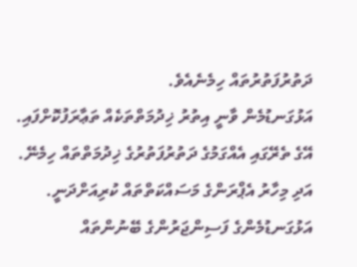ދަތުރުފަތުރުތައް ހިމެނެއެވެ.
އަޅުގަނޑުމެން ވާނީ އިތުރު ޚިދުމަތްތަކެއް ތަޢާރަފުކޮށްފައި. އޭގެ ތެރޭގައި އެއްގަމުގެ ދަތުރުފަތުރުގެ ޚިދުމަތްތައް ހިމެނޭ. އަދި މިހާރު އެޕްރަންގެ މަސައްކަތްތައް ކުރިއަށްދަނީ. އަޅުގަނޑުމެންގެ ފަސިންޖަރުންގެ ބޭނުންތައް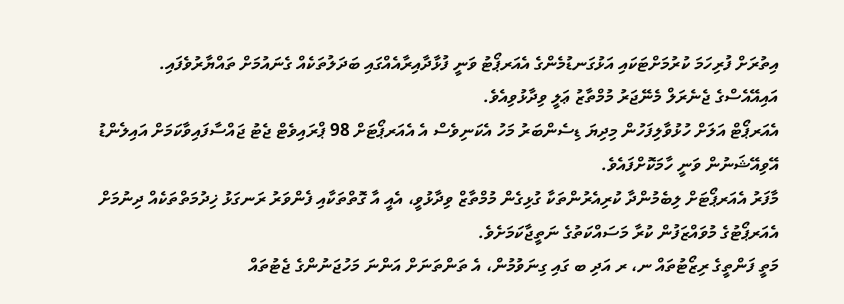އިތުރަށް ފުރިހަމަ ކުރުމަށްޓަކައި އަޅުގަނޑުމެންގެ އެއަރޕޯޓު ވަނީ ފުޅާދާއިރާއެއްގައި ބަދަލުތަކެއް ގެނައުމަށް ތައްޔާރުވެފައި.
އައިއޭއެސްގެ ޖެނެރަލް މެނޭޖަރު މުމްތާޒު ޢަލީ ވިދާޅުވިއެވެ.
އެއަރޕޯޓް އަލަށް ހުޅުވާލިފަހުން މިދިޔަ ޑިސެންބަރު މަހު އެކަނިވެސް އެ އެއަރޕޯޓަށް 98 ޕްރައިވެޓް ޖެޓު ޖައްސާފައިވާކަމަށް އައިލެންޑު އޭވިއޭޝަނުން ވަނީ ހާމަކޮށްފައެވެ.
މާފަރު އެއަރޕޯޓަށް ލިބެމުންދާ ކުރިއެރުންތަކާ ގުޅިގެން މުމްތާޒް ވިދާޅުވީ، އެއީ އާ ގޮތްތަކާއި ފެންވަރު ރަނގަޅު ޚިދުމަތްތަކެއް ދިނުމަށް އެއަރޕޯޓުގެ މުވައްޒަފުން ކުރާ މަސައްކަތުގެ ނަތީޖާކަމަށެވެ.
މަތީ ފަންތީގެ ރިޒޯޓުތައް ނ، ރ އަދި ބ ގައި ގިނަވުމުން، އެ ތަންތަނަށް އަންނަ މަހުޖަނުންގެ ޖެޓުތައް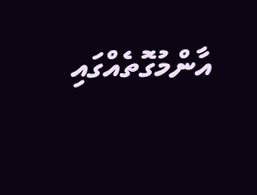އާންމުގޮތެއްގައި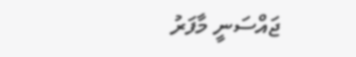ޖައްސަނީ މާފަރު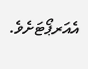އެއަރޕޯޓަށެވެ.